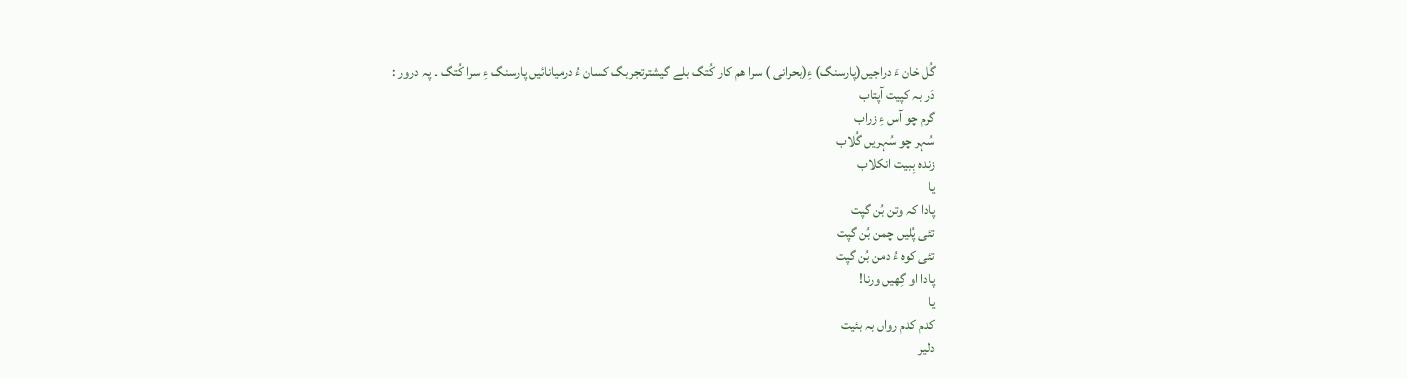گُل خان ءَ دراجیں(پارسنگ) ءِ(بحرانی ) سرا ھم کار کُتگ بلے گیشترتجربگ کسان ءُ درمیانائیں پارسنگ ءِ سرا کُتگ ۔ پہ درور :
دَر بہ کپیت آپتاب
گرم چو آس ءِ زراب
سُہر چو سُہریں گُلاب
زندہ بِبیت انکلاب
یا
پادا کہ وتن بُن گپت
تئی پُلیں چمن بُن گپت
تئی کوہ ءُ دمن بُن گپت
پادا او گِھیں ورنا!
یا
کدم کدم رواں بہ بئیت
دلیر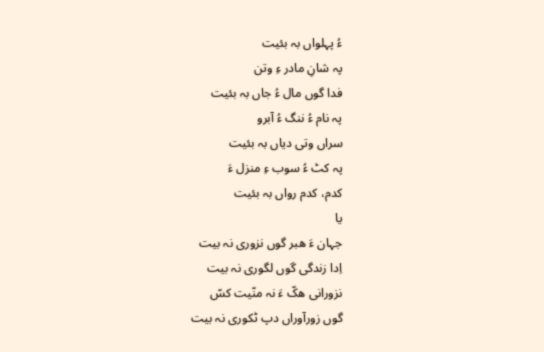ءُ پہلواں بہ بئیت
پہ شانِ مادر ءِ وتن
فدا گوں مال ءُ جاں بہ بئیت
پہ نام ءُ ننگ ءُ آبرو
سراں وتی دیاں بہ بئیت
پہ کٹ ءُ سوب ءِ منزل ءَ
کدم، کدم رواں بہ بئیت
یا
جہان ءَ ھبر گوں نزوری نہ بیت
اِدا زندگی گوں لگوری نہ بیت
نزورانی ھکّ ءَ نہ منّیت کسّ
گوں زورآوراں دپ ٹکوری نہ بیت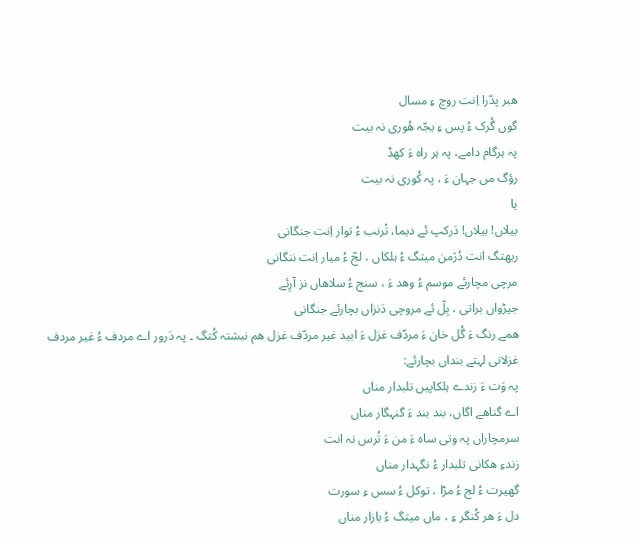ھبر پدّرا اِنت روچ ءِ مسال
گوں گُرک ءُ پس ءِ یجّہ ھُوری نہ بیت
پہ ہرگام دامے، پہ ہر راہ ءَ کھڈ
رؤگ مں جہان ءَ ، پہ کُوری نہ بیت
یا
بیلاں! بیلاں! دَرکپ ئے دیما، تْرنب ءُ توار اِنت جنگانی
ریھتگ انت دُژمن میتگ ءُ ہلکاں ، لجّ ءُ میار اِنت ننگانی
مرچی مچارئے موسم ءُ وھد ءَ ، سنج ءُ سلاھاں نز آرِئے
جیڑواں براتی ، بِلّ ئے مروچی دَنزاں بچارئے جنگانی
ھمے رنگ ءَ گُل خان ءَ مردّف غزل ءَ ابید غیر مردّف غزل ھم نبشتہ کُتگ ۔ پہ دَرور اے مردف ءُ غیر مردف غزلانی لہتے بنداں بچارئے:
پہ وَت ءَ زندے ہلکاپیں تلبدار مناں
اے گناھے اگاں، بند بند ءَ گنہگار مناں
سرمچاراں پہ وتی ساہ ءَ من ءَ تُرس نہ انت
زندءِ ھکانی تلبدار ءُ نگہدار مناں
گھیرت ءُ لج ءُ مڑا ، توکل ءُ سس ءِ سورت
دل ءَ ھر کُنگر ءِ ، ماں میتگ ءُ بازار مناں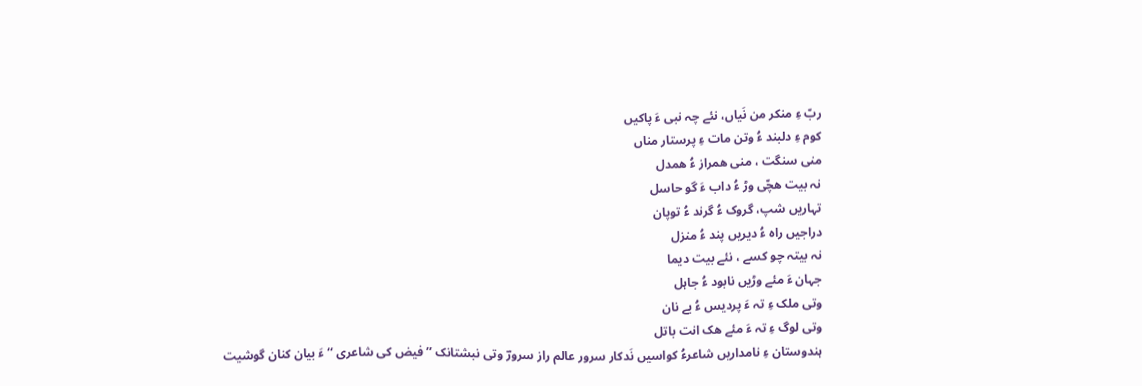ربّ ءِ منکر من نَیاں، نئے چہ نبی ءَ پاکیں
کوم ءِ دلبند ءُ وتن مات ءِ پرستار مناں
منی سنگت ، منی ھمراز ءُ ھمدل
نہ بیت ھچّی وڑ ءُ داب ءَ گو حاسل
تہاریں شپ، گروک ءُ گرند ءُ توپان
دراجیں راہ ءُ دیریں پند ءُ منزل
نہ بیتہ چو کسے ، نئے بیت دیما
جہان ءَ مئے وڑیں نابود ءُ جاہل
وتی ملک ءِ تہ ءَ پردیس ءُ بے نان
وتی لوگ ءِ تہ ءَ مئے ھک انت باتل
ہندوستان ءِ نامداریں شاعرءُ کواسیں نَدکار سرور عالم راز سرورؔ وتی نبشتانک ’’ فیض کی شاعری ‘‘ ءَ بیان کنان گوشیت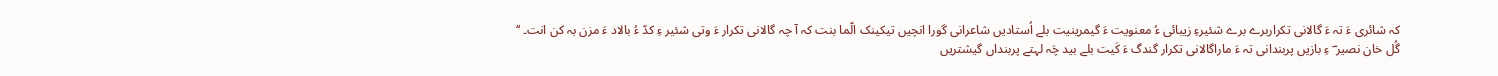کہ شائری ءَ تہ ءَ گالانی تکراربرے برے شئیرءِ زیبائی ءُ معنویت ءَ گیمرینیت بلے اُستادیں شاعرانی گورا انچیں تیکینک الّما بنت کہ آ چہ گالانی تکرار ءَ وتی شئیر ءِ کدّ ءُ بالاد ءَ مزن بہ کن انت۔ ‘‘
گُل خان نصیر ؔ ءِ بازیں پربندانی تہ ءَ ماراگالانی تکرار گندگ ءَ کَیت بلے بید چَہ لہتے پربنداں گیشتریں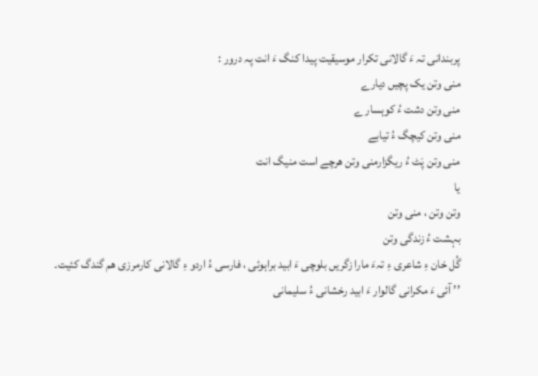پربندانی تہ ءَ گالانی تکرار موسیقیت پیدا کنگ ءَ انت پہ درور :
منی وتن یک پچیں دیارے
منی وتن دشت ءُ کوہسار ے
منی وتن کیچگ ءُ تیابے
منی وتن پَٹ ءُ ریگزارمنی وتن ھرچے است منیگ انت
یا
وتن وتن ، منی وتن
بہشت ءُ زندگی وتن
گُل خان ءِ شاعری ءِ تہءَ مارا زگریں بلوچی ءَ ابید براہوئی ، فارسی ءُ اردو ءِ گالانی کارمرزی ھم گندگ کئیت۔
’’ آئی ءَ مکرانی گالوار ءَ ابید رخشانی ءُ سلیمانی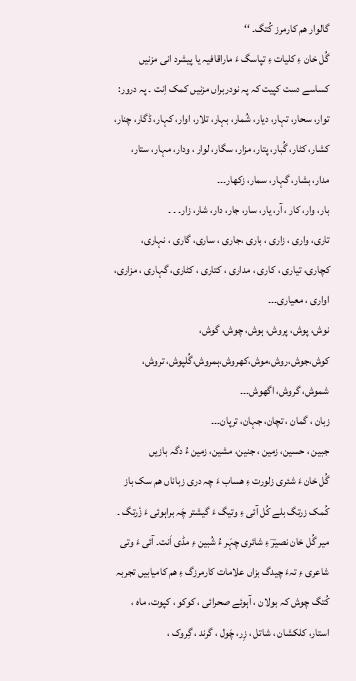گالوار ھم کارمرز کُتگ۔ ‘‘
گُل خان ءِ کلیات ءِ تپاسگ ءَ ماراقافیہ یا پیشرد انی مزنیں کساسے دست کپیت کہ پہ نودربراں مزنیں کمک اِنت ۔ پہ درور:
توار، سحار، تہار، دیار، شُمار، بہار، تلار، اوار، کہار، ڈگار، چنار، کشار، کٹار، گُبار، پتار، مزار، سگار، لوار ، ودار، مہار، ستار، مدار، بشار، گہار، سمار، زکھار۔۔۔
بار، وار، کار ، آر، یار، سار، جار، دار، شار، زار۔ ۔ ۔
تاری، واری ، زاری ، باری ،جاری ، ساری، گاری ، نہاری، کچاری، تیاری ، کاری ، مداری ، کتاری ، کٹاری، گہاری ، مزاری، اواری ، معیاری۔۔۔
نوش، پوش، پروش، ہوش، چوش، گوش، کوش،جوش،روش،موش،کھروش،ہمروش،گُلپوش، تروش، شموش، گروش، اگھوش۔۔۔
زبان ، گمان ، تچان، جہان، ترپان۔۔۔
جبین ، حسین، زمین ، جنین، مشین، زمین ءُ دگہ بازیں
گُل خان ءَ شئری زلورت ءِ ھساب ءَ چہ دری زباناں ھم سک باز کُمک زرتگ بلے کُل آئی ءِ وتیگ ءَ گیشتر چَہ براہوئی ءَ زٗرتگ ۔
میر گُل خان نصیرؔ ءِ شائری چہَر ءُ شُبین ءِ مڈی اَنت۔ آئی ءَ وتی شاعری ءِ تہءَ چیدگ بزاں علامات کارمرزگ ءِ ھم کامیابیں تجربہ کُتگ چوش کہ بولان ، آہوئے صحرائی ، کوکو ، کپوت، ماہ ، استار، کلکشان ، شاتل ، زِر، چَول ، گرند ، گِروک ،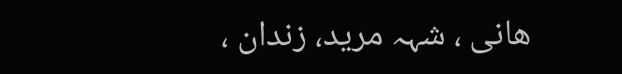ھانی ، شہہ مرید، زندان ،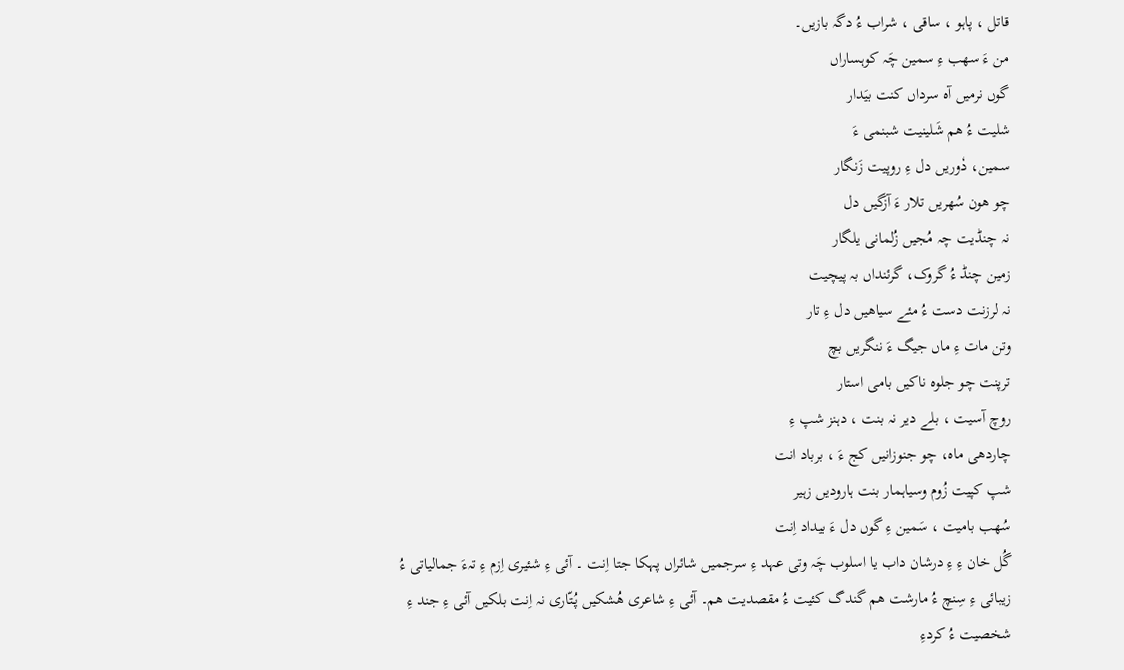قاتل ، پاہو ، ساقی ، شراب ءُ دگہ بازیں۔
من ءَ سھب ءِ سمین چَہ کوہساراں
گوں نرمیں آہ سرداں کنت بیَدار
شلیت ءُ ھم شَلینیت شبنمی ءَ
سمین، دٗوریں دل ءِ روپیت زَنگار
چو ھون سُھریں تلار ءَ آزگیں دل
نہ چنڈیت چہ مُجیں زُلمانی یلگار
زمین چنڈ ءُ گروک، گرئنداں بہ پیچیت
نہ لرزنت دست ءُ مئے سیاھیں دل ءِ تار
وتن مات ءِ ماں جیگ ءَ ننگریں بچ
ترپنت چو جلوہ ناکیں بامی استار
روچ آسیت ، بلے دیر نہ بنت ، دہنز شپ ءِ
چاردھی ماہ، چو جنوزانیں کج ءَ ، برباد انت
شپ کپیت زُوم وسیاہمار بنت ہارودیں زہیر
سُھب بامیت ، سَمین ءِ گوں دل ءَ بیداد اِنت
گُل خان ءِ ءِ درشان داب یا اسلوب چَہ وتی عہد ءِ سرجمیں شائراں پہکا جتا اِنت ۔ آئی ءِ شئیری اِزم ءِ تہءَ جمالیاتی ءُ زیبائی ءِ سِنچ ءُ مارشت ھم گندگ کئیت ءُ مقصدیت ھم۔ آئی ءِ شاعری ھُشکیں پُتّاری نہ اِنت بلکیں آئی ءِ جند ءِ شخصیت ءُ کردءِ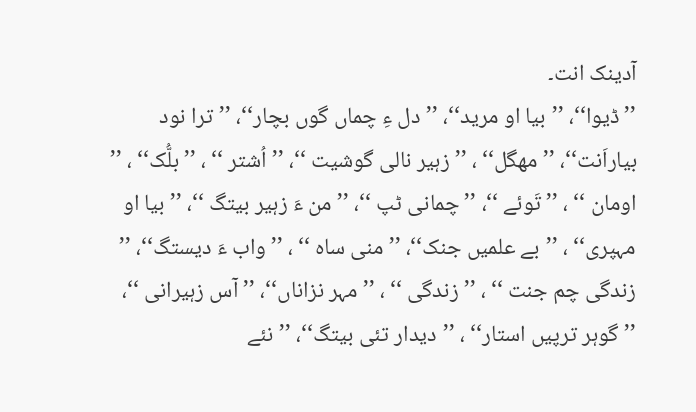آدینک انت۔
’’ ڈیوا‘‘، ’’بیا او مرید‘‘، ’’دل ءِ چماں گوں بچار‘‘، ’’ترا نود بیاراَنت‘‘، ’’مھگل‘‘ ، ’’ زہیر نالی گوشیت ‘‘، ’’اُشتر ‘‘ ، ’’ بلُّک‘‘ ، ’’ اومان ‘‘ ، ’’ تَوئے ‘‘، ’’چمانی ٹپ ‘‘، ’’من ءَ زہیر بیتگ ‘‘، ’’ بیا او مہپری‘‘ ، ’’بے علمیں جنک‘‘، ’’ منی ساہ ‘‘ ، ’’واب ءَ دیستگ‘‘، ’’ زندگی چم جنت ‘‘ ، ’’ زندگی ‘‘ ، ’’ مہر نزاناں‘‘، ’’ آس زہیرانی ‘‘، ’’گوہر ترپیں استار‘‘ ، ’’دیدار تئی بیتگ‘‘، ’’نئے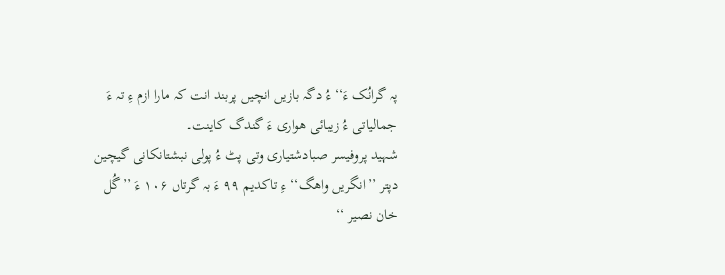پہ گرانُک ءَ‘‘ ءُ دگہ بازیں انچیں پربند انت کہ مارا ازم ءِ تہ ءَ جمالیاتی ءُ زیبائی ھواری ءَ گندگ کاینت۔
شہید پروفیسر صبادشتیاری وتی پٹ ءُ پولی نبشتانکانی گیچین دپتر ’’انگریں واھگ‘‘ ءِ تاکدیم ۹۹ ءَ بہ گرتاں ۱۰۶ ءَ ’’گُل خان نصیر ‘‘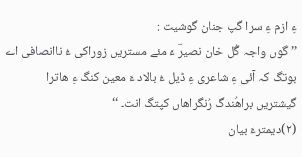ءِ ازم ءِ سرا گپ جنان گوشیت :
’’ گوں واجہ گُل خان نصیرؔ ءَ مئے مستریں زوراکی ءُ ناانصافی اے بوتگ کہ آئی ءِ شاعری ءِ ڈیل ءُ بالاد ءَ معین کنگ ءِ ھاترا گیشتریں براھُندگ رُنگراھاں کپتگ انت۔ ‘‘
(۲)دیمترءَ بیان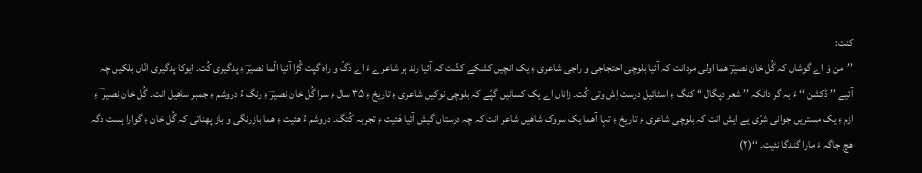کنت:
’’من وَ اے گوشاں کہ گُل خان نصیرؔ ھما اولی مردانت کہ آئیا بلوچی احتجاجی و راجی شاعری ءِ یک انچیں کشکے کشّت کہ آئیا رند ہر شاعرے ءَ اے دَگّ و راہ گپت گُڑا آئیا الّما نصیرؔ ءِ پدگیری کُت۔ ایوکا پدگیری انّاں بلکیں چہ آئیے ’’ ڈکشن ‘‘ ءَ بہ گر دانکہ ’’ شعر دپگال ‘‘ کنگ ءِ اسٹائیل درست اِش وتی کُت۔ زاناں اے یک کسانیں گپّے کہ بلوچی نوکیں شاعری ءِ تاریخ ءِ ۳۵ سال ءِ سرا گُل خان نصیرؔ ءِ رنگ ءُ دروشم ءِ جمبر ساھیل انت۔ گُل خان نصیر ؔ ءِ ازم ءِ یک مستریں جوانی شرّی یے ایش انت کہ بلوچی شاعری ءِ تاریخ ءِ تہا آھما یک سروک شاھیں شاعر انت کہ چہ درستاں گیش آئیا ھَئیت ءِ تجربہ کُتگ۔ دروشم ءُ ھئیت ءِ ھما بازرنگی و باز پھناتی کہ گُل خان ءِ گوارا ہست دگہ ھچ جاگہ ءَ مارا گندگا نئیت۔ ‘‘(۲)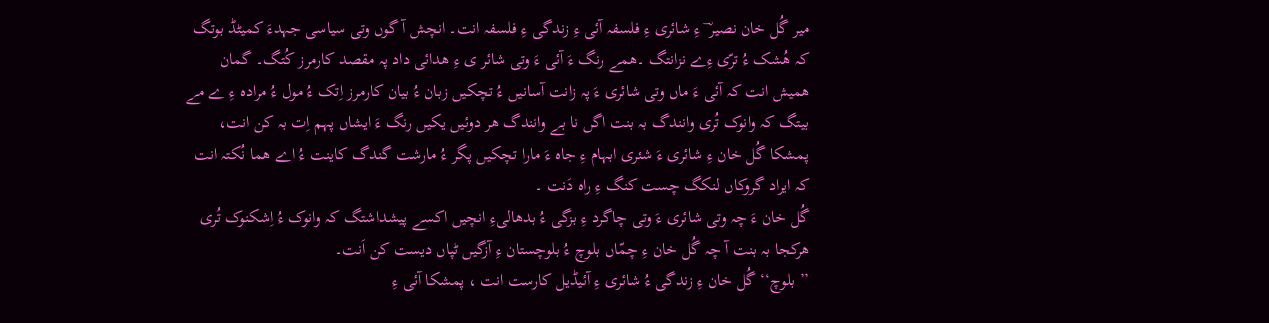میر گُل خان نصیر ؔ ءِ شائری ءِ فلسفہ آئی ءِ زندگی ءِ فلسفہ انت۔ انچش آ گوں وتی سیاسی جہدءَ کمیٹڈ بوتگ کہ ھُشک ءُ ترّی ءِے نزانتگ ۔ھمے رنگ ءَ آئی ءَ وتی شائر ی ءِ ھدائی داد پہ مقصد کارمرز کُتگ۔ گمان ھمیش انت کہ آئی ءَ ماں وتی شائری ءَ پہ زانت آسانیں ءُ تچکیں زبان ءُ بیان کارمرز اِتک ءُ مول ءُ مرادہ ءِ ے مے بیتگ کہ وانوک تُری وانندگ بہ بنت اگں نا بے وانندگ ھر دوئیں یکیں رنگ ءَ ایشاں پہم اِت بہ کن انت، پمشکا گُل خان ءِ شائری ءَ شئری ابہام ءِ جاہ ءَ مارا تچکیں پگر ءُ مارشت گندگ کاینت ءُ اے ھما نُکتہ انت کہ ایراد گروکاں لنکگ چست کنگ ءِ راہ دَنت ۔
گُل خان ءَ چہ وتی شائری ءَ وتی چاگرد ءِ بزگی ءُ بدھالیءِ انچیں اکسے پیشداشتگ کہ وانوک ءُ اِشکنوک تُری ھرکجا بہ بنت آ چہ گُل خان ءِ چمّاں بلوچ ءُ بلوچستان ءِ آزگیں ٹپاں دیست کن اَنت۔
’’ بلوچ‘‘ گُل خان ءِ زندگی ءُ شائری ءِ آئیڈیل کارست انت ، پمشکا آئی ءِ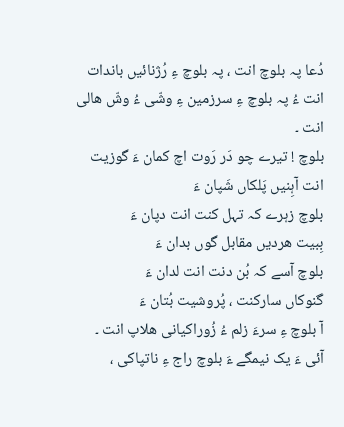دُعا پہ بلوچ انت ، پہ بلوچ ءِ رُژنائیں باندات انت ءُ پہ بلوچ ءِ سرزمین ءِ وشّی ءُ وشّ ھالی انت ۔
بلوچ ! تیرے چو دَر رَوت اچ کمان ءَ گوزیت انت آہِنیں پَلکاں شَپان ءَ
بلوچ زہرے کہ تہل کنت انت دپان ءَ
بِبیت ھردیں مقابل گوں بدان ءَ
بلوچ آسے کہ بُن دنت انت لدان ءَ
گنوکاں سارکنت ، پُروشیت بُتان ءَ
آ بلوچ ءِ سرءَ زلم ءُ زُوراکیانی ھلاپ انت ۔ آئی ءَ یک نیمگے ءَ بلوچ راج ءِ ناتپاکی ،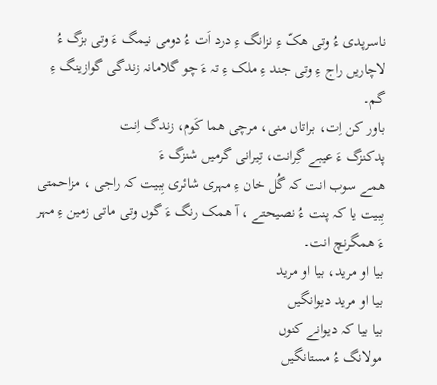ناسرپدی ءُ وتی ھکّ ءِ نزانگ ءِ درد اَت ءُ دومی نیمگ ءَ وتی بزگ ءُ لاچاریں راج ءِ وتی جند ءِ ملک ءِ تہ ءَ چو گلامانہ زندگی گوازینگ ءِ گم۔
باور کن اِت، براتاں منی، مرچی ھما کَوم، زندگ اِنت
پدکنزگ ءَ عیبے گِرانت، تِیرانی گرمیں شنزگ ءَ
ھمے سوب انت کہ گُل خان ءِ مہری شائری بِبیت کہ راجی ، مزاحمتی بِبیت یا کہ پنت ءُ نصیحتے ، آ ھمک رنگ ءَ گوں وتی ماتی زمین ءِ مہر ءَ ھمگرنچ انت۔
بیا او مرید، بیا او مرید
بیا او مرید دیوانگیں
بیا بیا کہ دیوانے کنوں
مولانگ ءُ مستانگیں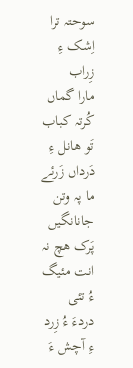سوحتہ ترا اِشک ءِ زِراب
مارا گماں کُرتہ کباب
تَو ھانل ءِ دَرداں زَرئے
ما پہ وتن جانانگیں
پَرک ھچ نہ انت مئیگ ءُ تئی
دردءَ ءُ زِرد ءِ آچش ءَ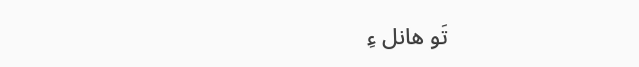تَو ھانل ءِ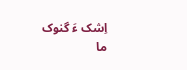اِشک ءَ گنوک
ما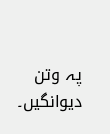پہ وتن دیوانگیں۔